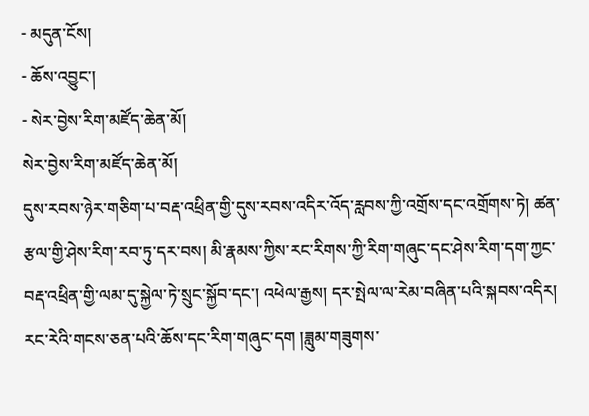- མདུན་ངོས།
- ཆོས་འབྱུང་།
- སེར་བྱེས་རིག་མཛོད་ཆེན་མོ།
སེར་བྱེས་རིག་མཛོད་ཆེན་མོ།
དུས་རབས་ཉེར་གཅིག་པ་བརྡ་འཕྲིན་གྱི་དུས་རབས་འདིར་འོད་རླབས་ཀྱི་འགྲོས་དང་འགྲོགས་ཏེ། ཚན་རྩལ་གྱི་ཤེས་རིག་རབ་ཏུ་དར་བས། མི་རྣམས་ཀྱིས་རང་རིགས་ཀྱི་རིག་གཞུང་དང་ཤེས་རིག་དག་ཀྱང་བརྡ་འཕྲིན་གྱི་ལམ་དུ་སྐྱེལ་ཏེ་སྲུང་སྐྱོབ་དང་། འཕེལ་རྒྱས། དར་སྤེལ་ལ་རེམ་བཞིན་པའི་སྐབས་འདིར། རང་རེའི་གངས་ཅན་པའི་ཆོས་དང་རིག་གཞུང་དག །ཟླུམ་གཟུགས་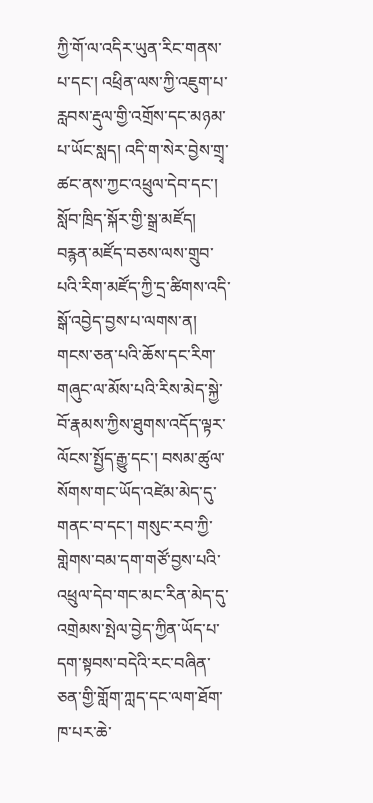ཀྱི་གོ་ལ་འདིར་ཡུན་རིང་གནས་པ་དང་། འཕྲིན་ལས་ཀྱི་འཇུག་པ་རླབས་རྡུལ་གྱི་འགྲོས་དང་མཉམ་པ་ཡོང་སླད། འདི་ག་སེར་བྱེས་གྲྭ་ཚང་ནས་ཀྱང་འཕྲུལ་དེབ་དང་། སློབ་ཁྲིད་སྐོར་གྱི་སྒྲ་མཛོད། བརྙན་མཛོད་བཅས་ལས་གྲུབ་པའི་རིག་མཛོད་ཀྱི་དྲ་ཚིགས་འདི་སྒོ་འབྱེད་བྱས་པ་ལགས་ན། གངས་ཅན་པའི་ཆོས་དང་རིག་གཞུང་ལ་མོས་པའི་རིས་མེད་སྐྱེ་བོ་རྣམས་ཀྱིས་ཐུགས་འདོད་ལྟར་ལོངས་སྤྱོད་རྒྱུ་དང་། བསམ་ཚུལ་སོགས་གང་ཡོད་འཛེམ་མེད་དུ་གནང་བ་དང་། གསུང་རབ་ཀྱི་གླེགས་བམ་དག་གཙོ་བྱས་པའི་འཕྲུལ་དེབ་གང་མང་རིན་མེད་དུ་འགྲེམས་སྤེལ་བྱེད་ཀྱིན་ཡོད་པ་དག་སྟབས་བདེའི་རང་བཞིན་ཅན་གྱི་གློག་ཀླད་དང་ལག་ཐོག་ཁ་པར་ཆེ་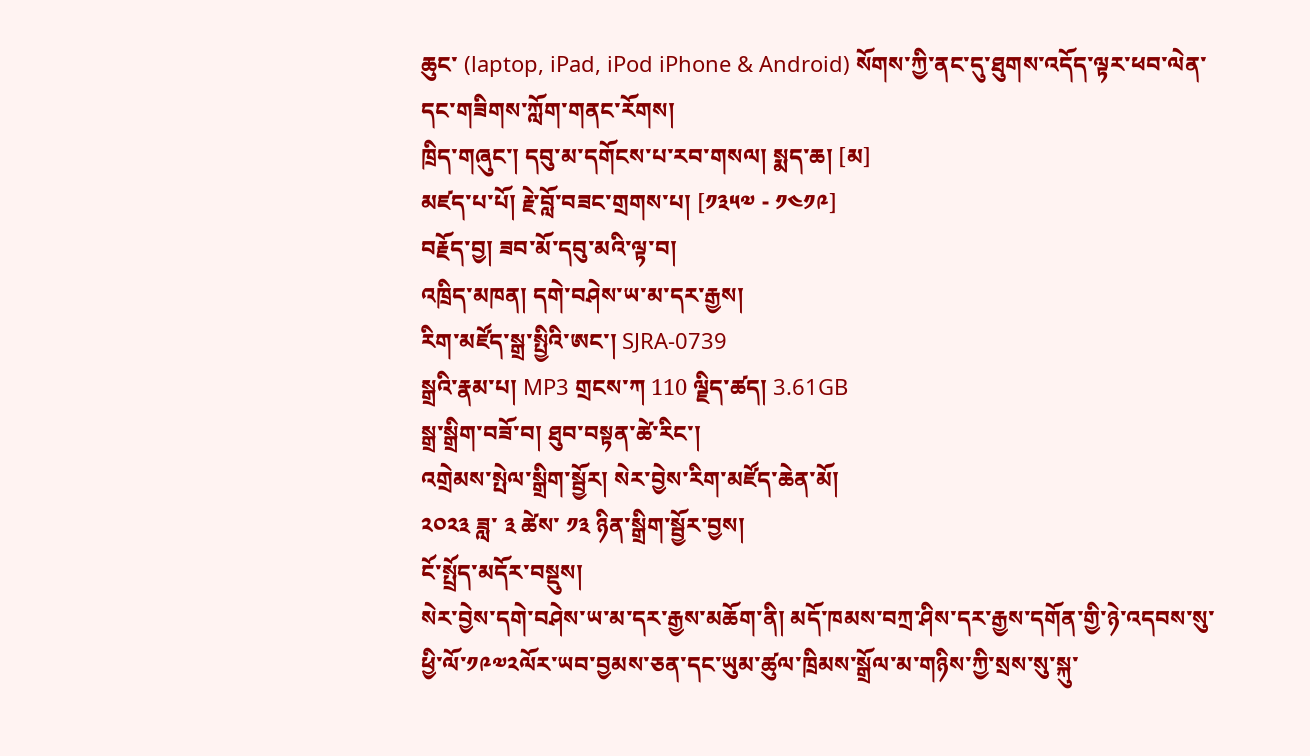ཆུང་ (laptop, iPad, iPod iPhone & Android) སོགས་ཀྱི་ནང་དུ་ཐུགས་འདོད་ལྟར་ཕབ་ལེན་དང་གཟིགས་ཀློག་གནང་རོགས།
ཁྲིད་གཞུང་། དབུ་མ་དགོངས་པ་རབ་གསལ། སྨད་ཆ། [མ]
མཛད་པ་པོ། རྗེ་བློ་བཟང་གྲགས་པ། [༡༣༥༧ - ༡༤༡༩]
བརྗོད་བྱ། ཟབ་མོ་དབུ་མའི་ལྟ་བ།
འཁྲིད་མཁན། དགེ་བཤེས་ཡ་མ་དར་རྒྱས།
རིག་མཛོད་སྒྲ་སྤྱིའི་ཨང་། SJRA-0739
སྒྲའི་རྣམ་པ། MP3 གྲངས་ཀ 110 ལྗིད་ཚད། 3.61GB
སྒྲ་སྒྲིག་བཟོ་བ། ཐུབ་བསྟན་ཚེ་རིང་།
འགྲེམས་སྤེལ་སྒྲིག་སྦྱོར། སེར་བྱེས་རིག་མཛོད་ཆེན་མོ།
༢༠༢༣ ཟླ་ ༣ ཚེས་ ༡༣ ཉིན་སྒྲིག་སྦྱོར་བྱས།
ངོ་སྤྲོད་མདོར་བསྡུས།
སེར་བྱེས་དགེ་བཤེས་ཡ་མ་དར་རྒྱས་མཆོག་ནི། མདོ་ཁམས་བཀྲ་ཤིས་དར་རྒྱས་དགོན་གྱི་ཉེ་འདབས་སུ་ཕྱི་ལོ་༡༩༧༢ལོར་ཡབ་བྱམས་ཅན་དང་ཡུམ་ཚུལ་ཁྲིམས་སྒྲོལ་མ་གཉིས་ཀྱི་སྲས་སུ་སྐུ་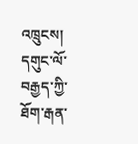འཁྲུངས། དགུང་ལོ་བརྒྱད་ཀྱི་ཐོག་རྒན་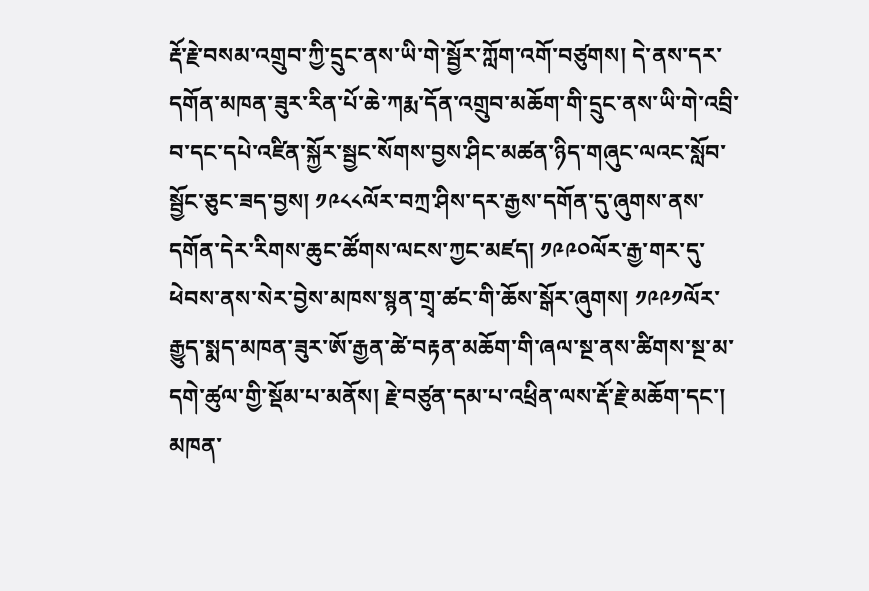རྡོ་རྗེ་བསམ་འགྲུབ་ཀྱི་དྲུང་ནས་ཡི་གེ་སྦྱོར་ཀློག་འགོ་བཙུགས། དེ་ནས་དར་དགོན་མཁན་ཟུར་རིན་པོ་ཆེ་ཀརྨ་དོན་འགྲུབ་མཆོག་གི་དྲུང་ནས་ཡི་གེ་འབྲི་བ་དང་དཔེ་འཛིན་སྐྱོར་སྦྱང་སོགས་བྱས་ཤིང་མཚན་ཉིད་གཞུང་ལའང་སློབ་སྦྱོང་ཅུང་ཟད་བྱས། ༡༩༨༨ལོར་བཀྲ་ཤིས་དར་རྒྱས་དགོན་དུ་ཞུགས་ནས་དགོན་དེར་རིགས་ཆུང་ཚོགས་ལངས་ཀྱང་མཛད། ༡༩༩༠ལོར་རྒྱ་གར་དུ་ཕེབས་ནས་སེར་བྱེས་མཁས་སྙན་གྲྭ་ཚང་གི་ཆོས་སྒོར་ཞུགས། ༡༩༩༡ལོར་རྒྱུད་སྨད་མཁན་ཟུར་ཨོ་རྒྱན་ཚེ་བརྟན་མཆོག་གི་ཞལ་སྔ་ནས་ཚིགས་སྔ་མ་དགེ་ཚུལ་གྱི་སྡོམ་པ་མནོས། རྗེ་བཙུན་དམ་པ་འཕྲིན་ལས་རྡོ་རྗེ་མཆོག་དང་། མཁན་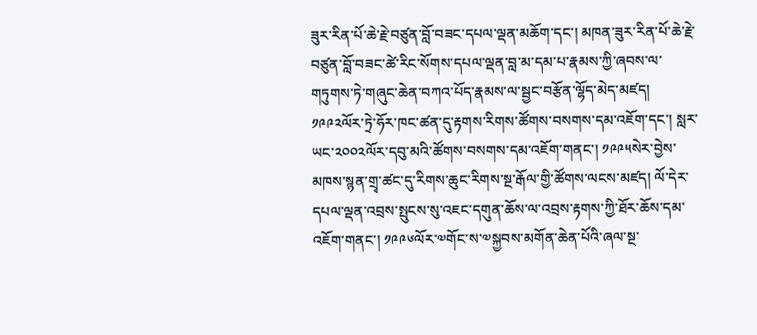ཟུར་རིན་པོ་ཆེ་རྗེ་བཙུན་བློ་བཟང་དཔལ་ལྡན་མཆོག་དང་། མཁན་ཟུར་རིན་པོ་ཆེ་རྗེ་བཙུན་བློ་བཟང་ཚེ་རིང་སོགས་དཔལ་ལྡན་བླ་མ་དམ་པ་རྣམས་ཀྱི་ཞབས་ལ་གཏུགས་ཏེ་གཞུང་ཆེན་བཀའ་པོད་རྣམས་ལ་སྦྱང་བརྩོན་ལྷོད་མེད་མཛད། ༡༩༩༢ལོར་ཏྲེ་ཧོར་ཁང་ཚན་དུ་རྟགས་རིགས་ཚོགས་བསགས་དམ་འཇོག་དང་། སླར་ཡང་༢༠༠༢ལོར་དབུ་མའི་ཚོགས་བསགས་དམ་འཇོག་གནང་། ༡༩༩༥སེར་བྱེས་མཁས་སྙན་གྲྭ་ཚང་དུ་རིགས་ཆུང་རིགས་སྔ་རྒོལ་གྱི་ཚོགས་ལངས་མཛད། ལོ་དེར་དཔལ་ལྡན་འབྲས་སྤུངས་སུ་འཇང་དགུན་ཆོས་ལ་འབྲས་རྟགས་ཀྱི་ཐོར་ཆོས་དམ་འཇོག་གནང་། ༡༩༩༦ལོར་༧གོང་ས་༧སྐྱབས་མགོན་ཆེན་པོའི་ཞལ་སྔ་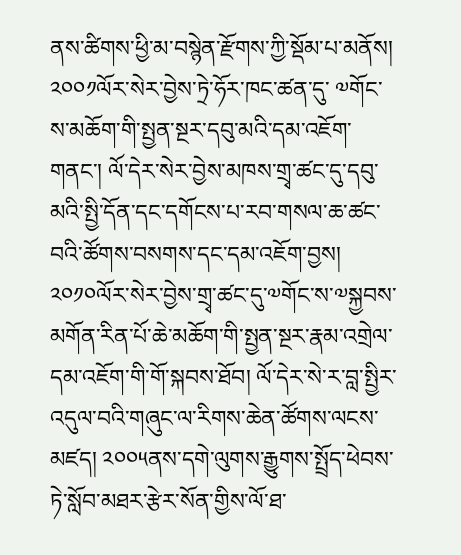ནས་ཚིགས་ཕྱི་མ་བསྙེན་རྫོགས་ཀྱི་སྡོམ་པ་མནོས། ༢༠༠༡ལོར་སེར་བྱེས་ཏྲེ་ཧོར་ཁང་ཚན་དུ་ ༧གོང་ས་མཆོག་གི་སྤྱན་སྔར་དབུ་མའི་དམ་འཇོག་གནང་། ལོ་དེར་སེར་བྱེས་མཁས་གྲྭ་ཚང་དུ་དབུ་མའི་སྤྱི་དོན་དང་དགོངས་པ་རབ་གསལ་ཆ་ཚང་བའི་ཚོགས་བསགས་དང་དམ་འཇོག་བྱས། ༢༠༡༠ལོར་སེར་བྱེས་གྲྭ་ཚང་དུ་༧གོང་ས་༧སྐྱབས་མགོན་རིན་པོ་ཆེ་མཆོག་གི་སྤྱན་སྔར་རྣམ་འགྲེལ་དམ་འཇོག་གི་གོ་སྐབས་ཐོབ། ལོ་དེར་སེ་ར་བླ་སྤྱིར་འདུལ་བའི་གཞུང་ལ་རིགས་ཆེན་ཚོགས་ལངས་མཛད། ༢༠༠༥ནས་དགེ་ལུགས་རྒྱུགས་སྤྲོད་ཕེབས་ཏེ་སློབ་མཐར་རྩེར་སོན་གྱིས་ལོ་ཐ་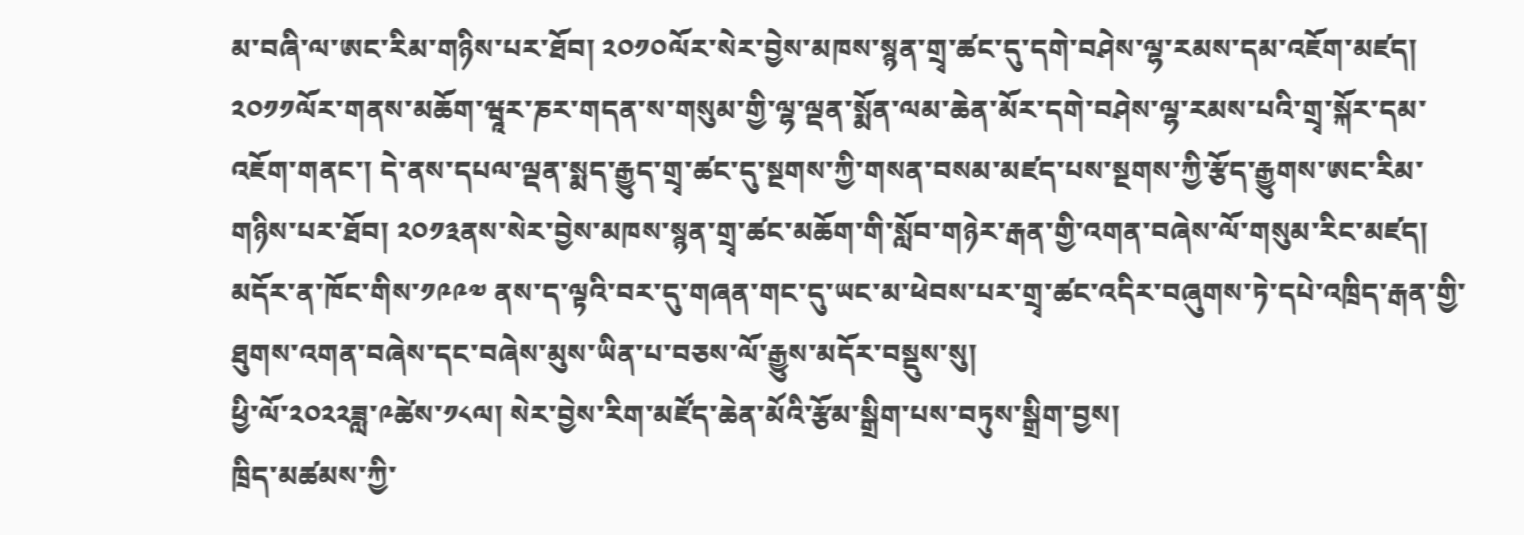མ་བཞི་ལ་ཨང་རིམ་གཉིས་པར་ཐོབ། ༢༠༡༠ལོར་སེར་བྱེས་མཁས་སྙན་གྲྭ་ཚང་དུ་དགེ་བཤེས་ལྷ་རམས་དམ་འཇོག་མཛད། ༢༠༡༡ལོར་གནས་མཆོག་ཝཱར་ཎར་གདན་ས་གསུམ་གྱི་ལྷ་ལྡན་སྨོན་ལམ་ཆེན་མོར་དགེ་བཤེས་ལྷ་རམས་པའི་གྲྭ་སྐོར་དམ་འཇོག་གནང་། དེ་ནས་དཔལ་ལྡན་སྨད་རྒྱུད་གྲྭ་ཚང་དུ་སྔགས་ཀྱི་གསན་བསམ་མཛད་པས་སྔགས་ཀྱི་རྩོད་རྒྱུགས་ཨང་རིམ་གཉིས་པར་ཐོབ། ༢༠༡༣ནས་སེར་བྱེས་མཁས་སྙན་གྲྭ་ཚང་མཆོག་གི་སློབ་གཉེར་རྒན་གྱི་འགན་བཞེས་ལོ་གསུམ་རིང་མཛད། མདོར་ན་ཁོང་གིས་༡༩༩༧ ནས་ད་ལྟའི་བར་དུ་གཞན་གང་དུ་ཡང་མ་ཕེབས་པར་གྲྭ་ཚང་འདིར་བཞུགས་ཏེ་དཔེ་འཁྲིད་རྒན་གྱི་ཐུགས་འགན་བཞེས་དང་བཞེས་མུས་ཡིན་པ་བཅས་ལོ་རྒྱུས་མདོར་བསྡུས་སུ།
ཕྱི་ལོ་༢༠༢༢ཟླ་༩ཚེས་༡༨ལ། སེར་བྱེས་རིག་མཛོད་ཆེན་མོའི་རྩོམ་སྒྲིག་པས་བཏུས་སྒྲིག་བྱས།
ཁྲིད་མཚམས་ཀྱི་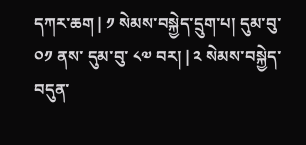དཀར་ཆག | ༡ སེམས་བསྐྱེད་དྲུག་པ། དུམ་བུ་ ༠༡ ནས་ དུམ་བུ་ ༨༧ བར། | ༢ སེམས་བསྐྱེད་བདུན་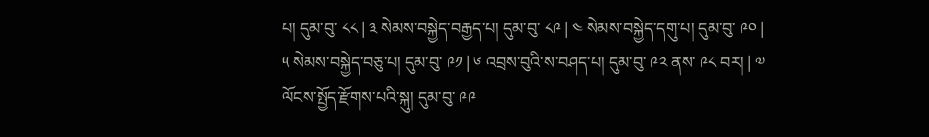པ། དུམ་བུ་ ༨༨ | ༣ སེམས་བསྐྱེད་བརྒྱད་པ། དུམ་བུ་ ༨༩ | ༤ སེམས་བསྐྱེད་དགུ་པ། དུམ་བུ་ ༩༠ | ༥ སེམས་བསྐྱེད་བཅུ་པ། དུམ་བུ་ ༩༡ | ༦ འབྲས་བུའི་ས་བཤད་པ། དུམ་བུ་ ༩༢ ནས་ ༩༨ བར། | ༧ ལོངས་སྤྱོད་རྫོགས་པའི་སྐུ། དུམ་བུ་ ༩༩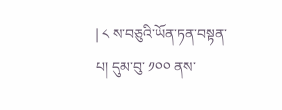| ༨ ས་བཅུའི་ཡོན་ཏན་བསྟན་པ། དུམ་བུ་ ༡༠༠ ནས་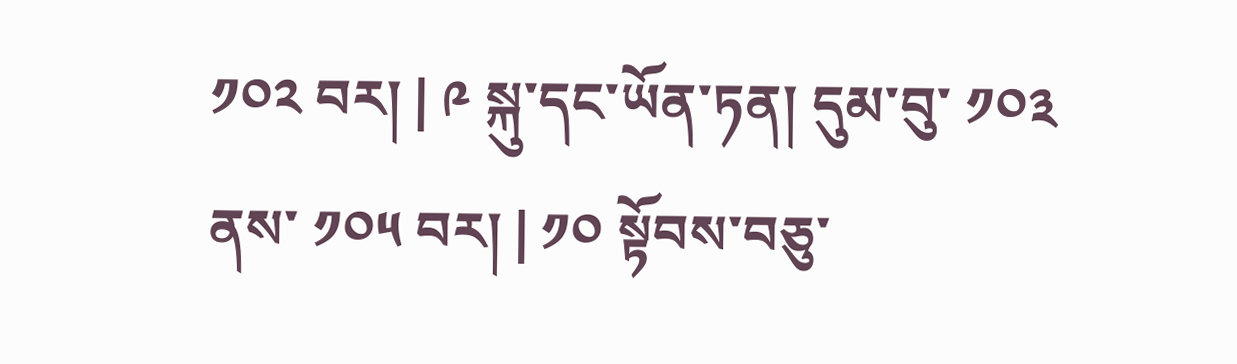༡༠༢ བར། | ༩ སྐུ་དང་ཡོན་ཏན། དུམ་བུ་ ༡༠༣ ནས་ ༡༠༥ བར། | ༡༠ སྟོབས་བཅུ་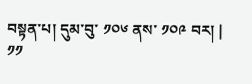བསྟན་པ། དུམ་བུ་ ༡༠༦ ནས་ ༡༠༩ བར། | ༡༡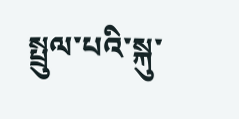སྤྲུལ་པའི་སྐུ་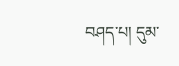བཤད་པ། དུམ་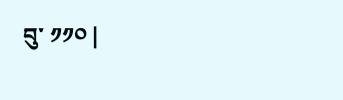བུ་ ༡༡༠ |